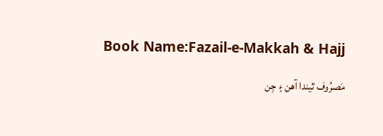Book Name:Fazail-e-Makkah & Hajj

مَصرُوف ٿيندا آهن ۽ جِن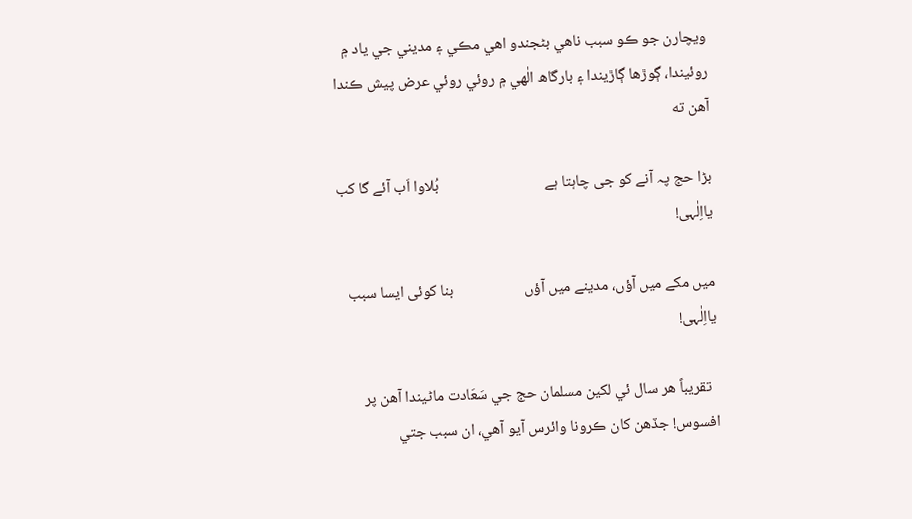ويچارن جو ڪو سبب ناهي بڻجندو اهي مڪي ۽ مديني جي ياد ۾ روئيندا، ڳوڙها ڳاڙيندا ۽ بارگاھ الٰهي ۾ روئي روئي عرض پيش ڪندا آهن ته

بڑا حج پہ آنے کو جی چاہتا ہے                              بُلاوا اَب آئے گا کب یااِلٰہی!

میں مکے میں آؤں، مدینے میں آؤں                    بنا کوئی ایسا سبب یااِلٰہی!

  تقريباً هر سال ئي لکين مسلمان حج جي سَعَادت ماڻيندا آهن پر افسوس! جڏهن کان ڪرونا وائرس آيو آهي، ان سبب جتي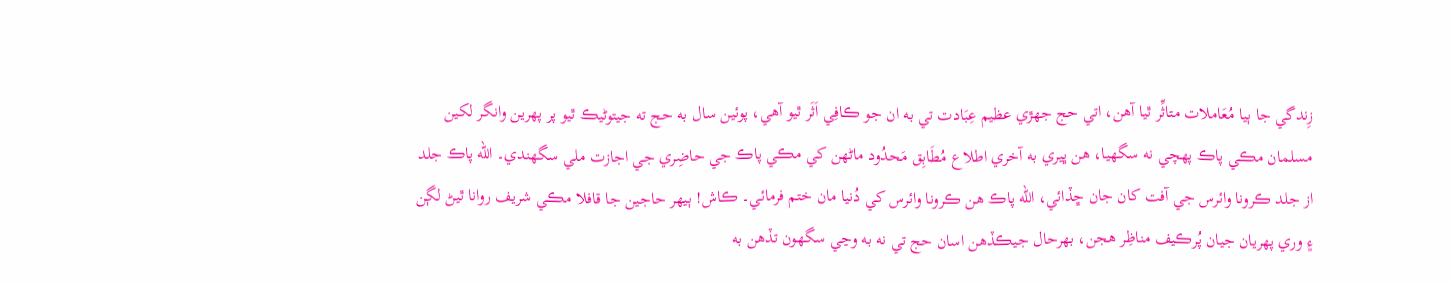زِندگي جا ٻيا مُعَاملات متاثِّر ٿيا آهن، اتي حج جهڙي عظيم عِبَادت تي به ان جو ڪافِي اَثَر ٿيو آهي، پوئين سال به حج ته جيتوڻيڪ ٿيو پر پهرين وانگر لکين مسلمان مڪي پاڪ پهچي نه سگھيا، هن ڀيري به آخري اطلاع مُطَابِق مَحدُود ماڻهن کي مڪي پاڪ جي حاضِري جي اجازت ملي سگھندي۔ الله پاڪ جلد از جلد ڪرونا وائرس جي آفت کان جان ڇڏائي، الله پاڪ هن ڪرونا وائرس کي دُنيا مان ختم فرمائي۔ ڪاش! ٻيهر حاجين جا قافلا مڪي شريف روانا ٿيڻ لڳن ۽ وري پهريان جيان پُرڪيف مناظِر هجن، بهرحال جيڪڏهن اسان حج تي نه به وڃي سگھون تڏهن به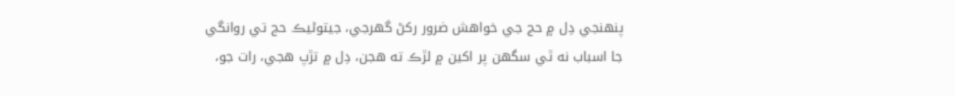پنهنجي دِل ۾ حج جي خواهش ضرور رکڻ گھرجي، جيتوڻيڪ حج تي روانگي جا اسباب نه ٿي سگھن پر اکين ۾ لڙڪ ته هجن، دِل ۾ تڙپ هجي، رات جو،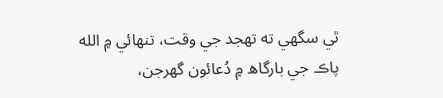ٿي سگھي ته تهجد جي وقت، تنهائي ۾ الله پاڪ جي بارگاھ ۾ دُعائون گھرجن،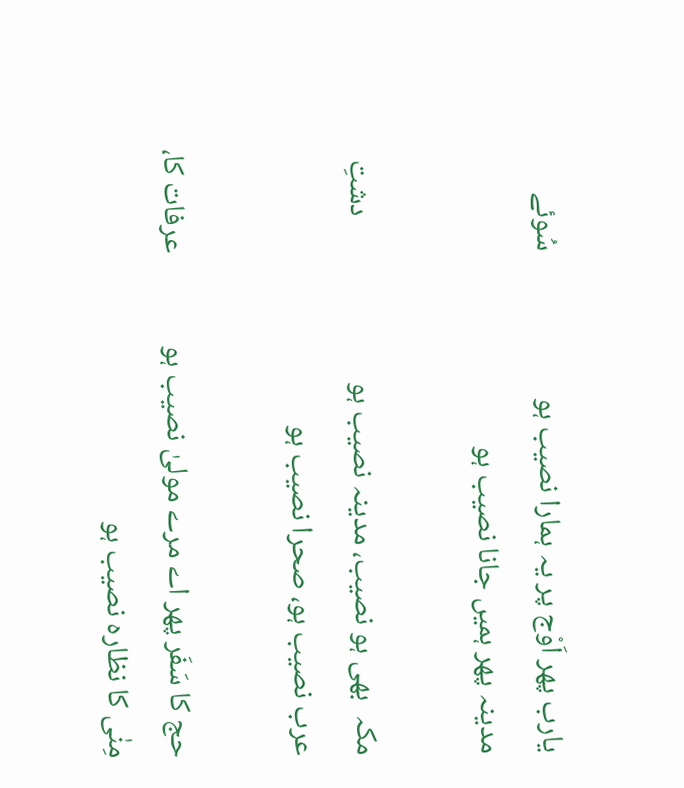یارب پھر اَوْج پر یہ ہمارا نصیب ہو                      سُوئے مدینہ پھر ہمیں جانا نصیب ہو

مکہ  بھی ہو نصیب، مدینہ نصیب ہو                         دشتِ عرب نصیب ہو، صحرا نصیب ہو

حج کا سَفَر پھر اے مرے مولیٰ نصیب ہو              عرفات کا، مِنٰی کا نظارہ نصیب ہو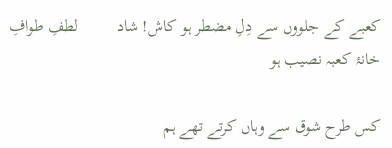کعبے کے جلووں سے دِلِ مضطر ہو کاش! شاد         لطفِ طوافِ خانۂ کعبہ نصیب ہو

کس طرح شوق سے وہاں کرتے تھے ہم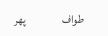طواف                پھر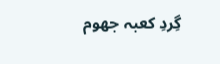گِردِ کعبہ جھوم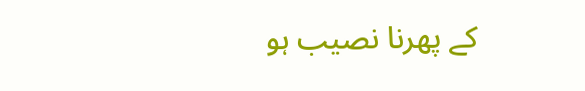کے پھرنا نصیب ہو